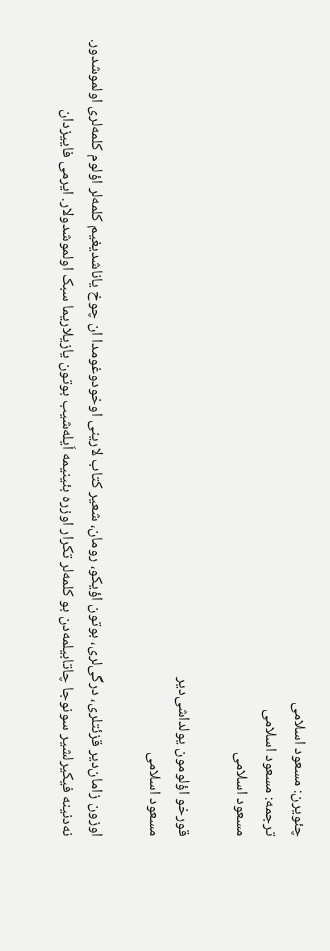چئویرن: مسعود اسلامی
ترجمه: مسعود اسلامی
مسعود اسلامی

قورخو اؤلومون یولداشی‌دیر
مسعود اسلامی

اوزون زامان‌دیر قزئتلری، درگی‌لری، بوتون اؤیکو، رومان، ‌شعیر کتاب لارینی اوخودوغومدا ان چوخ یاناشدیغیم کلمه‌لر اؤلوم کلمه‌لری اولموشدور. نه‌دنینه فیکیرلشیر سونوجا چاتابیلمه‌دن بو کلمه‌لر تکرار اوزره بئینیمه اَیله‌شیب بوتون یازیلاریما سبک اولموشدولار. ایرمی فاییزدان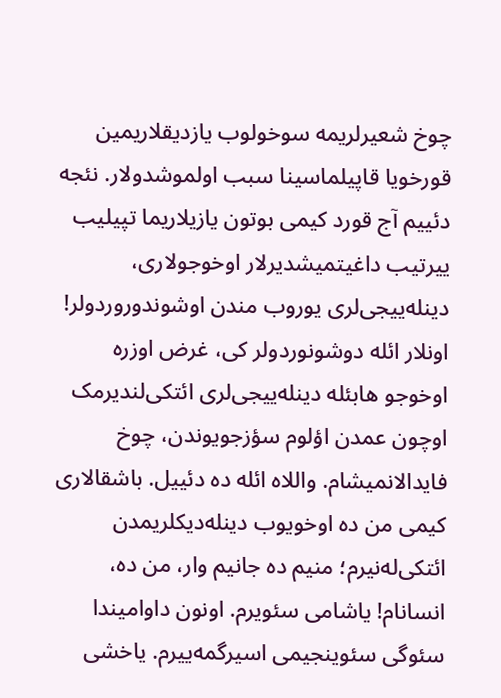چوخ ‌شعیرلریمه سوخولوب یازدیقلاریمین قورخویا قاپیلماسینا سبب اولموشدولار. نئجه دئییم آج قورد کیمی بوتون یازیلاریما تپیلیب ییرتیب داغیتمیشدیرلار اوخوجولاری، دینله‌ییجی‌لری یوروب مندن اوشوندوروردولر! اونلار ائله دوشونوردولر کی، غرض اوزره اوخوجو هابئله دینله‌ییجی‌لری ائتکی‌لندیرمک اوچون عمدن اؤلوم سؤزجویوندن، چوخ فایدالانمیشام. واللاه ائله ده دئییل. باشقالاری کیمی من ده اوخویوب دینله‌دیک‍لریمدن ائتکی‌له‌نیرم؛ منیم ده جانیم وار، من ده، انسانام! یاشامی سئویرم. اونون داوامیندا سئوگی سئوینجیمی اسیرگمه‌ییرم. یاخشی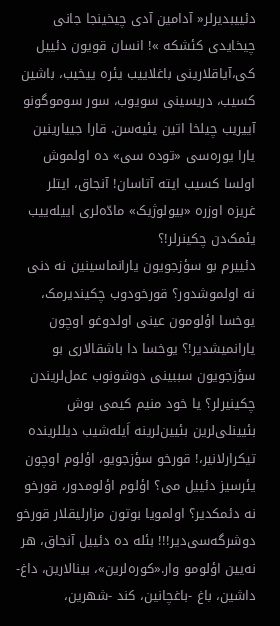دئییبدیرلر« آدامین آدی چیخینجا جانی چیخایدی کئشکه »! انسان قویون دئییل کی،آیاقلارینی باغلاییب یئره ییخیب، باشین کسیب، دریسینی سویوب، سور سوموگونو آییریب چیلخا اتین یئیه‌سن. قارا جییارینین یارا یوره‌سی «توده سی» ده اولموش اولسا کسیب ایته آتاسان! آنجاق، ایتلر غریزه اوزره «بیولوژیک» مادّه‌لری اییله‌ییب یئمک‌دن چکینرلر!؟
دئییرم بو سؤزجویون یارانماسینین نه دنی نه اولموشدور؟ قورخودوب چکیندیرمک، یوخسا اؤلومون عینی اولدوغو اوچون یارانمیشدیر!؟ یوخسا دا باشقالاری بو سؤزجویون سببینی دوشونوب عمل‌لریندن چکینیرلر؟ یا خود منیم کیمی بوش بئیینلی‌لرین بئیین‌لرینه اَیله‌شیب دیللرینده تیکرارلانیر،! قورخو سؤزجویو، اؤلوم اوچون یئرسیز دئییل می؟ اؤلوم اؤلومدور، قورخو نه دئمکدیر؟ اولمویا بوتون مزارلیقلار قورخو دوشرگه‌سی‌دیر!!! بئله ده دئییل آنجاق، هر نه‌یین اؤلومو وار.«کوره‌لرین»، بینالارین، داغ- داشین، باغ -باغچانین، کند -شهرین،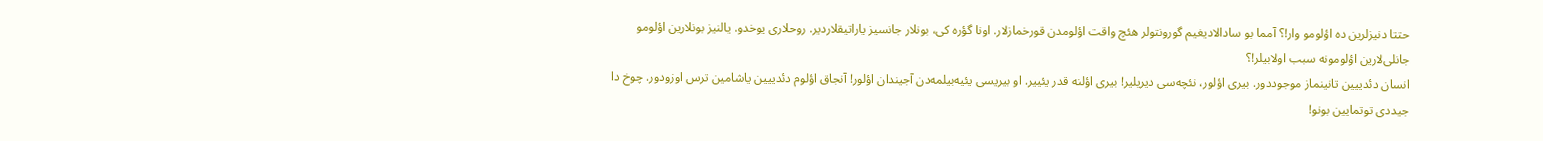حتتا دنیزلرین ده اؤلومو وار!؟ آمما بو سادالادیغیم گورونتولر هئچ واقت اؤلومدن قورخمازلار. اونا گؤره کی، بونلار جانسیز یاراتیقلاردیر. روحلاری یوخدو. یالنیز بونلارین اؤلومو جانلی‌لارین اؤلومونه سبب اولابیلر!؟
انسان دئدییین تانینماز موجوددور. بیری اؤلور، نئچه‌سی دیریلیر! بیری اؤلنه قدر یئییر. او بیریسی یئیه‌بیلمه‌دن آجیندان اؤلور! آنجاق اؤلوم دئدییین یاشامین ترس اوزودور. چوخ دا جیددی توتمایین بونو!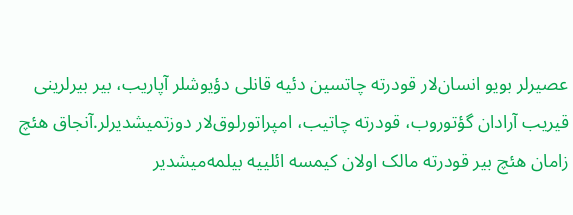عصیرلر بویو انسان‌لار قودرته چاتسین دئیه قانلی دؤیوشلر آپاریب، بیر بیرلرینی قیریب آرادان گؤتوروب، قودرته چاتیب، امپراتورلوق‌لار دوزتمیشدیرلر.آنجاق هئچ زامان هئچ بیر قودرته مالک اولان کیمسه ائلییه بیلمه‌میشدیر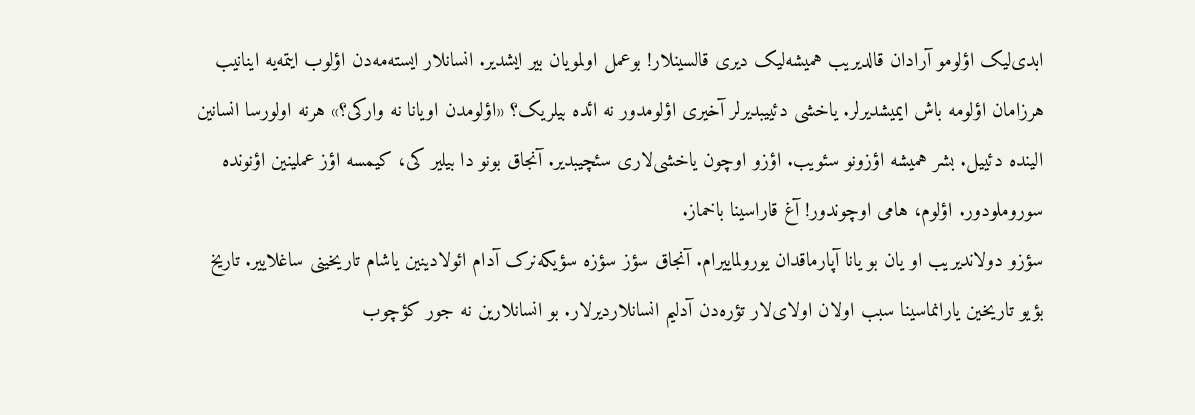ابدی‌لیک اؤلومو آرادان قالدیریب همیشه‌لیک دیری قالسینلار! بوعمل اولمویان بیر ایشدیر. انسانلار ایسته‌مه‌دن اؤلوب ایتمه‌یه اینانیب هرزامان اؤلومه باش ایمیشدیرلر. یاخشی دئییبدیرلر آخیری اؤلومدور نه ائده بیلریک؟ «اؤلومدن اویانا نه وارکی؟» هرنه اولورسا انسانین الینده دئییل. بشر همیشه اؤزونو سئویب. اؤزو اوچون یاخشی‌لاری سئچیبدیر. آنجاق بونو دا بیلیر کی، کیمسه اؤز عملینین اؤنونده سوروملودور. اؤلوم، هامی اوچوندور! آغ قاراسینا باخماز.
سؤزو دولاندیریب او یان بو یانا آپارماقدان یورولماییرام. آنجاق سؤز سؤزه سؤیکه‌نرک آدام ائولادینین یاشام تاریخینی ساغلاییر. تاریخ بؤیو تاریخین یارانماسینا سبب اولان اولای‌لار تؤره‌دن آدلیم انسانلاردیرلار. بو انسانلارین نه جور کؤچوب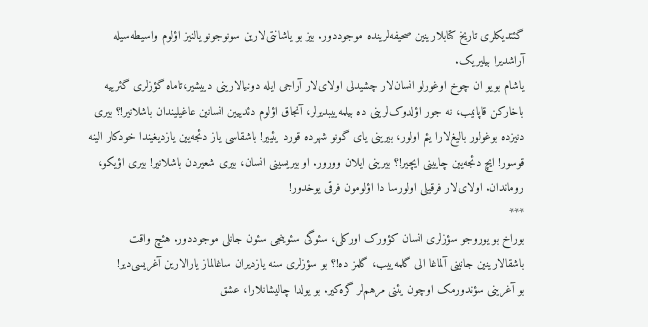گئتدیکلری تاریخ کتابلارینین صحیفه‌لرینده موجوددور. بیز بو یاشانتی‌لارین سونوجونو یالنیز اؤلوم واسیطه‌سیله آراشدیرا بیلیریک.
یاشام بویو ان چوخ اوغورلو انسان‌لار چشیدلی اولای‌لار آراجی ایله دونیالارینی دییشیر،تاماه گؤزلری گئرییه باخارکن قاپانیب، نه جور اؤلدوک‌لرینی ده بیلمه‌ییبدیرلر، آنجاق اؤلوم دئدییین انسانین عاغیلیندان باشلانیر!؟ بیری دنیزده بوغولور بالیغ‌لارا یئم اولور، بیرینی یای گونو شهرده قورد یئییر! باشقاسی یاز دئجه‌یین یازدیغیندا خودکار الینه قوسور! ایچ دئجه‌یین چایینی ایچیر!؟ بیرینی ایلان وورور. او بیریسینی انسان، بیری ‌شعیردن باشلانیر! بیری اؤیکو، روماندان. اولای‌لار فرقیلی اولورسا دا اؤلومون فرقی یوخدور!
***
بوراخ بو یوروجو سؤزلری انسان کؤورک اورکلی، سئوگی سئوینجی سئون جانلی موجوددور. هئچ واقت باشقالارینین جانینی آلماغا الی گلمه‌ییب، گلمز ده!؟ بو سؤزلری سنه یازدیران ساغالماز یارالارین آغریسی‌دیر!
بو آغرینی سؤندورمک اوچون یئنی مرهم‌لر گره‌کیر. بو یولدا چالیشانلارا، عشق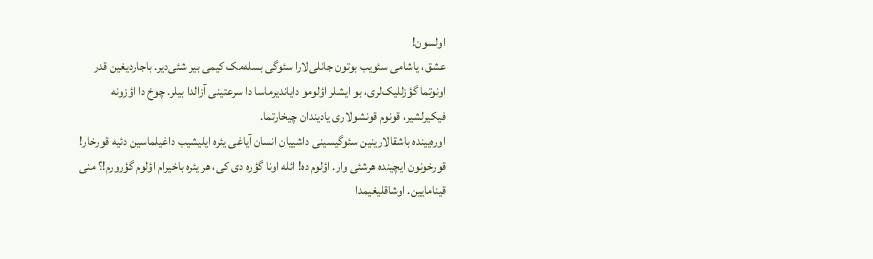اولسون!
عشق، یاشامی سئویب بوتون جانلی‌لارا سئوگی بسله‌مک کیمی بیر شئی‌دیر. باجاردیغین قدر اونوتما گؤزللیک‌لری، بو ایشلر اؤلومو دایاندیرماسا دا سرعتینی آزالدا بیلر. چوخ دا اؤزونه فیکیرلشیر، قونوم قونشولاری یادیندان چیخارتما.
اوره‌یینده باشقالارینین سئوگیسینی داشییان انسان آیاغی یئره ایلیشیب داغیلماسین دئیه قورخار! قورخونون ایچینده هرشئی وار. اؤلوم ده! ائله اونا گؤره دی کی، هر یئره باخیرام اؤلوم گؤرورم!؟ منی قینامایین. اوشاقلیغیمدا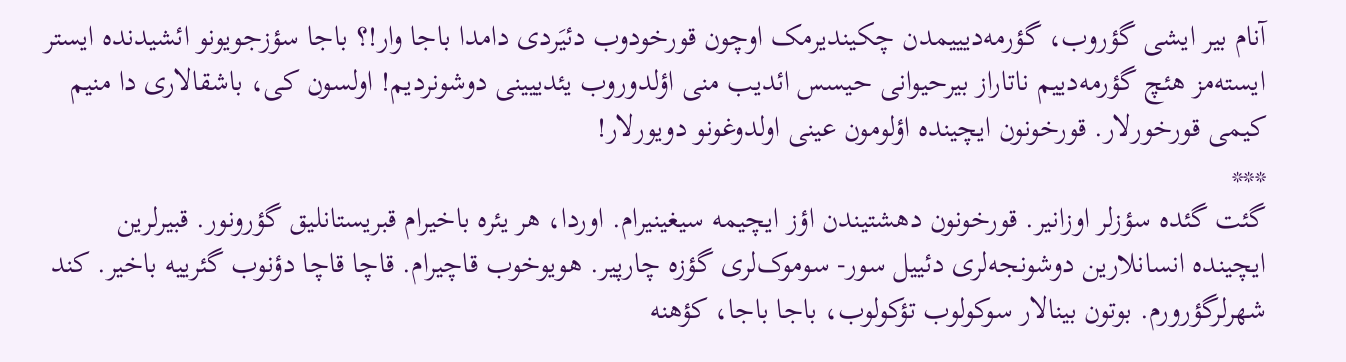آنام بیر ایشی گؤروب، گؤرمه‌دیییمدن چکیندیرمک اوچون قورخودوب دئیَردی دامدا باجا وار!؟ باجا سؤزجویونو ائشیدنده ایستر ایسته‌مز هئچ گؤرمه‌دییم ناتاراز بیرحیوانی حیسس ائدیب منی اؤلدوروب یئدییینی دوشونردیم! اولسون کی، باشقالاری دا منیم کیمی قورخورلار. قورخونون ایچینده اؤلومون عینی اولدوغونو دویورلار!
***
گئت گئده سؤزلر اوزانیر. قورخونون دهشتیندن اؤز ایچیمه سیغینیرام. اوردا، هر یئره باخیرام قبریستانلیق گؤرونور. قبیرلرین ایچینده انسانلارین دوشونجه‌لری دئییل سور- سوموک‌لری گؤزه چارپیر. هویوخوب قاچیرام. قاچا قاچا دؤنوب گئرییه باخیر. کند شهرلرگؤرورم. بوتون بینالار سوکولوب تؤکولوب، باجا باجا، کؤهنه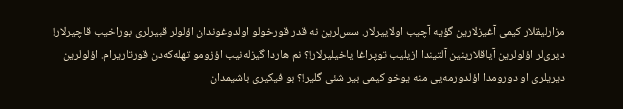مزارلیقلار کیمی آغیزلارین گؤیه آچیب اولاییرلار. سس‌لرین نه قدر قورخولو اولدوغوندان اؤلولر قبیرلری بوراخیب قاچیرلار! دیری‌لر اؤلولرین آیاقلارینین آلتیندا ازیلیب توپراغا یاخیلیرلار!؟ نم هاردا گیزله‌نیب اؤزومو تهله‌که‌دن قورتاریرام. اؤلولرین دیریلری او دورومدا اؤلدورمه‌یی منه یوخو کیمی بیر شئی گلیر!؟ بو فیکیری باشیمدان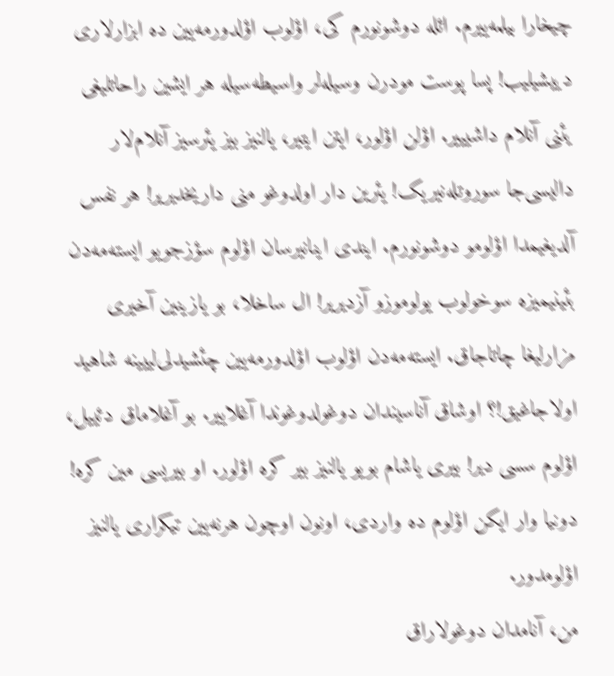چیخارا بیلمه‌ییرم. ائله دوشونورم کی، اؤلوب اؤلدورمه‌یین ده ابزارلاری دییشیلیب! پسا پوست مودرن وسیله‌لر واسیطه‌سیله هر ایشین راحاتلیغی یئنی آنلام داشیییر. اؤلن اؤلور، ایتن ایتیر، یالنیز بیز یئرسیز آنلام‌لار دالیسی‌جا سوروتله‌نیریک! یئرین دار اولدوغو منی داریخدیریر! هر نفس آلدیغیمدا اؤلومو دوشونورم. ایندی اینانیرسان اؤلوم سؤزجویو ایسته‌مه‌دن بئینیمیزه سوخولوب یولوموزو آزدیریر! ال ساخلا، بو یازینین آخیری مزارلیغا چاتاجاق. ایسته‌مه‌دن اؤلوب اؤلدورمه‌یین چئشیدلی‌لییینه شاهید اولاجاغیق!؟ اوشاق آناسیندان دوغولدوغوندا آغلاییر. بو آغلاماق دئییل، اؤلوم سسی دیر! بیری یاشام بویو یالنیز بیر کره اؤلور. او بیریسی مین کره! دونیا وار ایکن اؤلوم ده واردی، اونون اوچون هرنه‌یین تیکراری یالنیز اؤلومدور.
من، آنامدان دوغولاراق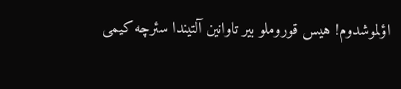اؤلموشدوم! هیس قوروملو بیر تاوانین آلتیندا سئرچه کیمی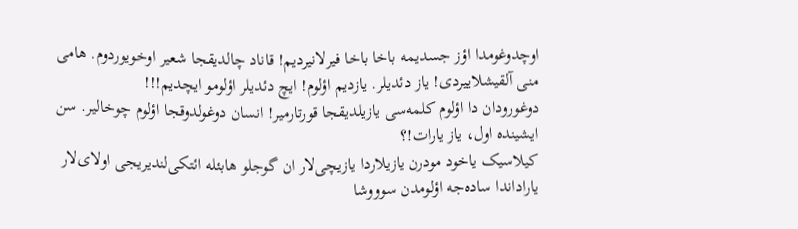اوچدوغومدا اؤز جسدیمه باخا باخا فیرلانیردیم! قاناد چالدیقجا ‌شعیر اوخویوردوم. هامی منی آلقیشلاییردی! یاز دئدیلر. یازدیم اؤلوم! ایچ دئدیلر اؤلومو ایچدیم!!!
دوغورودان دا اؤلوم کلمه‌سی یازیلدیقجا قورتارمیر! انسان دوغولدوقجا اؤلوم چوخالیر. سن ایشینده اول، یاز یارات!؟
کیلاسیک یاخود مودرن یازیلاردا یازیچی‌لار ان گوجلو هابئله ائتکی‌لندیریجی اولای‌لار یاراداندا ساده‌جه اؤلومدن سوووشا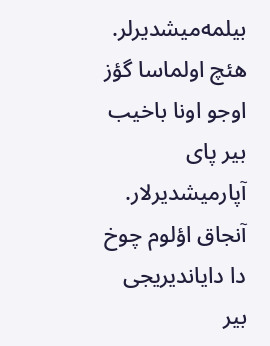بیلمه‌میشدیرلر. هئچ اولماسا گؤز اوجو اونا باخیب بیر پای آپارمیشدیرلار. آنجاق اؤلوم چوخ دا دایاندیریجی بیر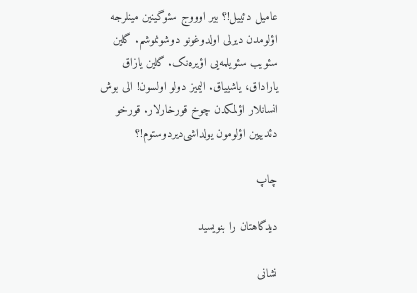عامیل دئییل!؟ بیر اوووج سئوگینین مینلرجه اؤلومدن دیرلی اولدوغونو دوشونموشم. گلین سئویب سئویلمه‌یی اؤیره‌نک. گلین یازاق یاراداق، یاشییاق. الیمیز دولو اولسون! الی بوش انسانلار اؤلمکدن چوخ قورخارلار. قورخو دئدییین اؤلومون یولداشی‌دیردوستوم!؟

چاپ

دیدگاهتان را بنویسید

نشانی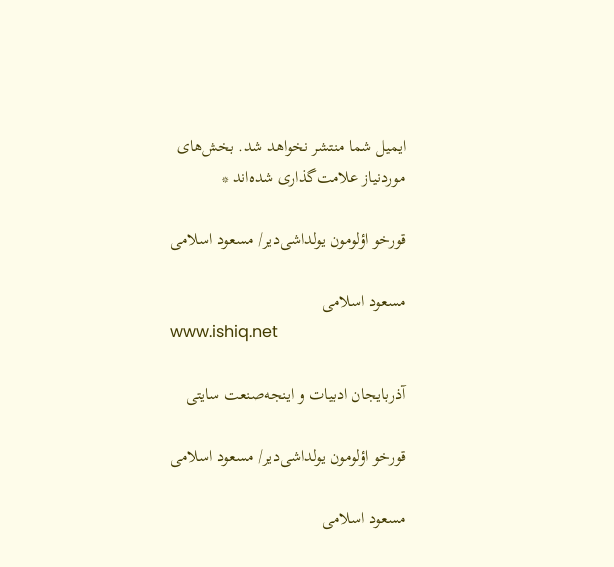ایمیل شما منتشر نخواهد شد. بخش‌های موردنیاز علامت‌گذاری شده‌اند *

قورخو اؤلومون یولداشی‌دیر/ مسعود اسلامی

مسعود اسلامی
www.ishiq.net

آذربایجان ادبیات و اینجه‌صنعت سایتی

قورخو اؤلومون یولداشی‌دیر/ مسعود اسلامی

مسعود اسلامی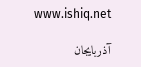www.ishiq.net

آذربایجان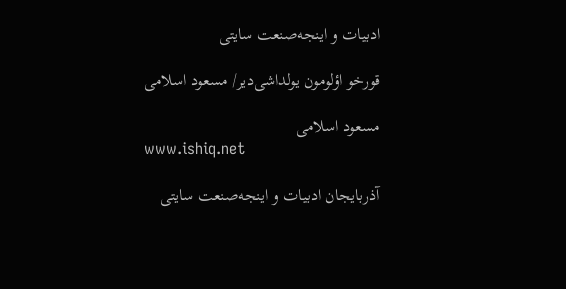ادبیات و اینجه‌صنعت سایتی

قورخو اؤلومون یولداشی‌دیر/ مسعود اسلامی

مسعود اسلامی
www.ishiq.net

آذربایجان ادبیات و اینجه‌صنعت سایتی